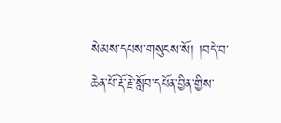སེམས་དཔས་གསུངས་སོ། །བདེ་བ་ཆེན་པོ་རྡོ་རྗེ་སློབ་དཔོན་བྱིན་གྱིས་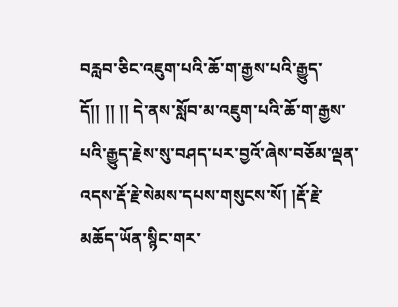བརླབ་ཅིང་འཇུག་པའི་ཆོ་ག་རྒྱས་པའི་རྒྱུད་དོ།། །། །། དེ་ནས་སློབ་མ་འཇུག་པའི་ཆོ་ག་རྒྱས་པའི་རྒྱུད་རྗེས་སུ་བཤད་པར་བྱའོ་ཞེས་བཅོམ་ལྡན་འདས་རྡོ་རྗེ་སེམས་དཔས་གསུངས་སོ། །རྡོ་རྗེ་མཆོད་ཡོན་སྙིང་གར་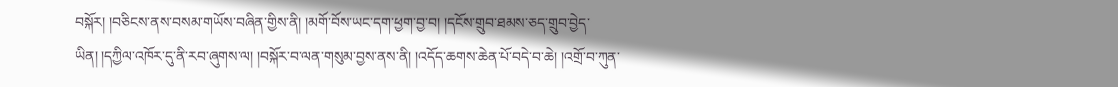བསྐོར། །བཅིངས་ནས་བསམ་གཡོས་བཞིན་གྱིས་ནི། །མགོ་བོས་ཡང་དག་ཕྱག་བྱ་བ། །དངོས་གྲུབ་ཐམས་ཅད་གྲུབ་བྱེད་ཡིན། །དཀྱིལ་འཁོར་དུ་ནི་རབ་ཞུགས་ལ། །བསྐོར་བ་ལན་གསུམ་བྱས་ནས་ནི། །འདོད་ཆགས་ཆེན་པོ་བདེ་བ་ཆེ། །འགྲོ་བ་ཀུན་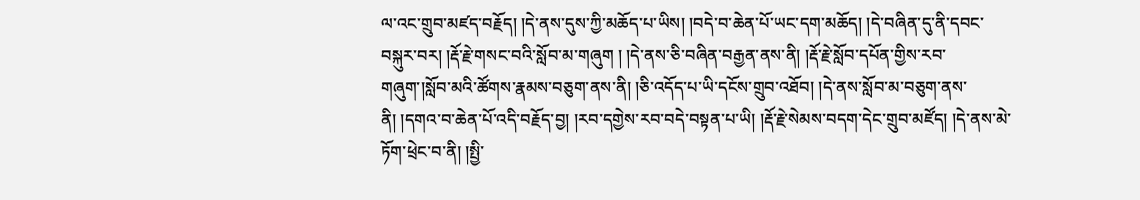ལ་འང་གྲུབ་མཛད་བརྗོད། །དེ་ནས་དུས་ཀྱི་མཆོད་པ་ཡིས། །བདེ་བ་ཆེན་པོ་ཡང་དག་མཆོད། །དེ་བཞིན་དུ་ནི་དབང་བསྐུར་བར། །རྡོ་རྗེ་གསང་བའི་སློབ་མ་གཞུག ། །དེ་ནས་ཅི་བཞིན་བརྒྱན་ནས་ནི། །རྡོ་རྗེ་སློབ་དཔོན་གྱིས་རབ་གཞུག་།སློབ་མའི་ཚོགས་རྣམས་བཅུག་ནས་ནི། །ཅི་འདོད་པ་ཡི་དངོས་གྲུབ་འཐོབ། །དེ་ནས་སློབ་མ་བཅུག་ནས་ནི། །དགའ་བ་ཆེན་པོ་འདི་བརྗོད་བྱ། །རབ་དགྱེས་རབ་བདེ་བསྟན་པ་ཡི། །རྡོ་རྗེ་སེམས་བདག་དེང་གྲུབ་མཛོད། །དེ་ནས་མེ་ཏོག་ཕྲེང་བ་ནི། །སྤྱི་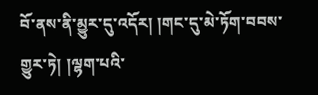བོ་ནས་ནི་མྱུར་དུ་འདོར། །གང་དུ་མེ་ཏོག་བབས་གྱུར་ཏེ། །ལྷག་པའི་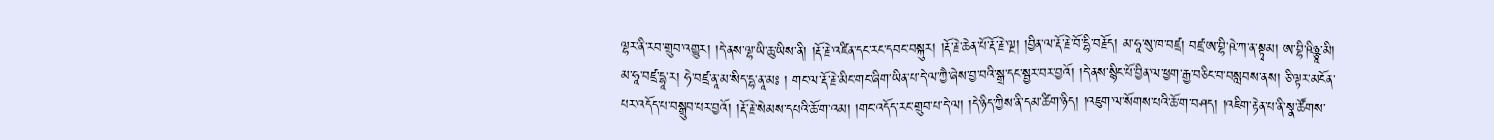ལྷར་ནི་རབ་གྲུབ་འགྱུར། །དེ་ནས་ལྷ་ཡི་ཆུ་ཡིས་ནི། །རྡོ་རྗེ་འཛིན་དང་རང་དབང་བསྐུར། །རྡོ་རྗེ་ཆེན་པོ་རྡོ་རྗེ་ལྔ། །བྱིན་ལ་རྡོ་རྗེ་བོ་དྷི་བརྗོད། མ་ཧཱ་སུ་ཁ་བཛྲ། བཛྲ་ཨ་བྷི་ཥེ་ཀ་ན་སྟྭམ། ཨ་བྷི་ཥིཉྩཱ་མི། མ་ཧཱ་བཛྲ་དྷཱ་ར། ཧེ་བཛྲ་ནཱ་མ་སིད་དྷ་ནཱ་མཿ ། གང་ལ་རྡོ་རྗེ་མིང་གང་ཞིག་ཡིན་པ་དེ་ལ་ཀྱཻ་ཞེས་བྱ་བའི་སྒྲ་དང་སྦྱར་བར་བྱའོ། །དེ་ནས་སྙིང་པོ་བྱིན་ལ་ཕྱག་རྒྱ་བཅིང་བ་བསླབས་ནས། ཅི་ལྟར་མངོན་པར་འདོད་པ་བསྒྲུབ་པར་བྱའོ། །རྡོ་རྗེ་སེམས་དཔའི་ཆོ་ག་འམ། །གང་འདོད་རང་གྲུབ་པ་དེ་ལ། །དེ་ཉིད་ཀྱིས་ནི་དམ་ཚིག་ཉིད། །འཇུག་ལ་སོགས་པའི་ཆོ་ག་བཤད། །འཇིག་རྟེན་པ་ནི་སྣ་ཚོགས་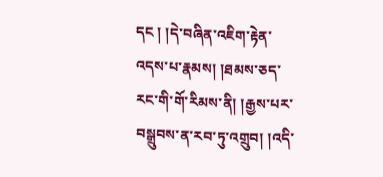དང ། །དེ་བཞིན་འཇིག་རྟེན་འདས་པ་རྣམས། །ཐམས་ཅད་རང་གི་གོ་རིམས་ནི། །རྒྱས་པར་བསྒྲུབས་ན་རབ་ཏུ་འགྲུབ། །འདི་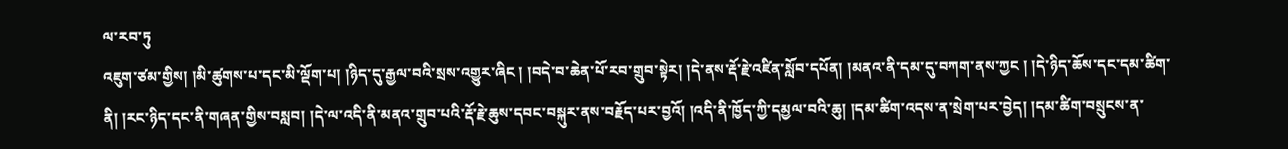ལ་རབ་ཏུ
འཇུག་ཙམ་གྱིས། །མི་ཚུགས་པ་དང་མི་ལྡོག་པ། །ཉིད་དུ་རྒྱལ་བའི་སྲས་འགྱུར་ཞིང ། །བདེ་བ་ཆེན་པོ་རབ་གྲུབ་སྟེར། །དེ་ནས་རྡོ་རྗེ་འཛིན་སློབ་དཔོན། །མནའ་ནི་དམ་དུ་བཀག་ནས་ཀྱང ། །དེ་ཉིད་ཆོས་དང་དམ་ཚིག་ནི། །རང་ཉིད་དང་ནི་གཞན་གྱིས་བསླབ། །དེ་ལ་འདི་ནི་མནའ་གྲུབ་པའི་རྡོ་རྗེ་ཆུས་དབང་བསྐུར་ནས་བརྗོད་པར་བྱའོ། །འདི་ནི་ཁྱོད་ཀྱི་དམྱལ་བའི་ཆུ། །དམ་ཚིག་འདས་ན་སྲེག་པར་བྱེད། །དམ་ཚིག་བསྲུངས་ན་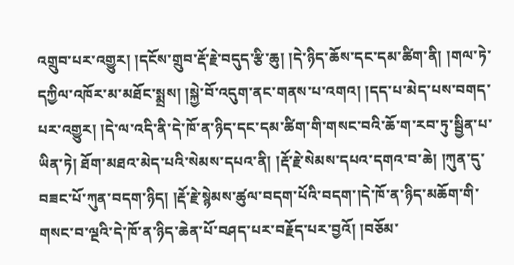འགྲུབ་པར་འགྱུར། །དངོས་གྲུབ་རྡོ་རྗེ་བདུད་རྩི་ཆུ། །དེ་ཉིད་ཆོས་དང་དམ་ཚིག་ནི། །གལ་ཏེ་དཀྱིལ་འཁོར་མ་མཐོང་སྨྲས། །སྐྱེ་བོ་འདུག་ནང་གནས་པ་འགའ། །དད་པ་མེད་པས་བགད་པར་འགྱུར། །དེ་ལ་འདི་ནི་དེ་ཁོ་ན་ཉིད་དང་དམ་ཚིག་གི་གསང་བའི་ཆོ་ག་རབ་ཏུ་སྦྱིན་པ་ཡིན་ཏེ། ཐོག་མཐའ་མེད་པའི་སེམས་དཔའ་ནི། །རྡོ་རྗེ་སེམས་དཔའ་དགའ་བ་ཆེ། །ཀུན་དུ་བཟང་པོ་ཀུན་བདག་ཉིད། །རྡོ་རྗེ་སྙེམས་ཚུལ་བདག་པོའི་བདག་།དེ་ཁོ་ན་ཉིད་མཆོག་གི་གསང་བ་ལྔའི་དེ་ཁོ་ན་ཉིད་ཆེན་པོ་བཤད་པར་བརྗོད་པར་བྱའོ། །བཅོམ་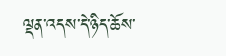ལྡན་འདས་དེ་ཉིད་ཆོས་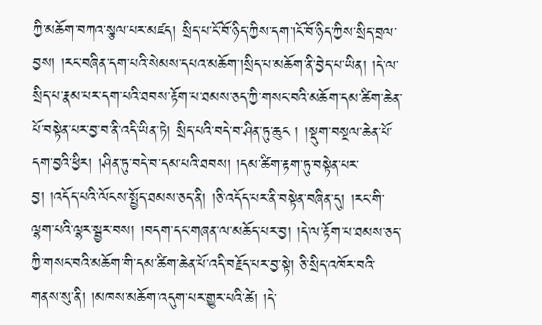ཀྱི་མཆོག་བཀའ་སྩལ་པར་མཛད། སྲིད་པ་ངོ་བོ་ཉིད་ཀྱིས་དག་།ངོ་བོ་ཉིད་ཀྱིས་སྲིད་བྲལ་བྱས། །རང་བཞིན་དག་པའི་སེམས་དཔའ་མཆོག་།སྲིད་པ་མཆོག་ནི་བྱེད་པ་ཡིན། །དེ་ལ་སྲིད་པ་རྣམ་པར་དག་པའི་ཐབས་རྟོག་པ་ཐམས་ཅད་ཀྱི་གསང་བའི་མཆོག་དམ་ཚིག་ཆེན་པོ་བསྟེན་པར་བྱ་བ་ནི་འདི་ཡིན་ཏེ། སྲིད་པའི་བདེ་བ་ཤིན་ཏུ་ཆུང ། །སྡུག་བསྔལ་ཆེན་པོ་དག་བྱའི་ཕྱིར། །ཤིན་ཏུ་བདེ་བ་དམ་པའི་ཐབས། །དམ་ཚིག་རྟག་ཏུ་བསྟེན་པར་བྱ། །འདོད་པའི་ལོངས་སྤྱོད་ཐམས་ཅད་ནི། །ཅི་འདོད་པར་ནི་བསྟེན་བཞིན་དུ། །རང་གི་ལྷག་པའི་ལྷར་སྦྱར་བས། །བདག་དང་གཞན་ལ་མཆོད་པར་བྱ། །དེ་ལ་རྟོག་པ་ཐམས་ཅད་ཀྱི་གསང་བའི་མཆོག་གི་དམ་ཚིག་ཆེན་པོ་འདི་བརྗོད་པར་བྱ་སྟེ། ཅི་སྲིད་འཁོར་བའི་གནས་སུ་ནི། །མཁས་མཆོག་འདུག་པར་གྱུར་པའི་ཚེ། །དེ་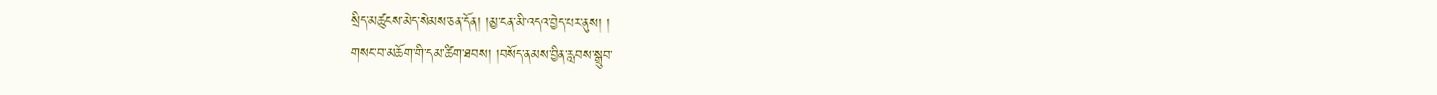སྲིད་མཚུངས་མེད་སེམས་ཅན་དོན། །མྱ་ངན་མི་འདའ་བྱེད་པར་ནུས། །
གསང་བ་མཆོག་གི་དམ་ཚིག་ཐབས། །བསོད་ནམས་བྱིན་རླབས་སྒྲུབ་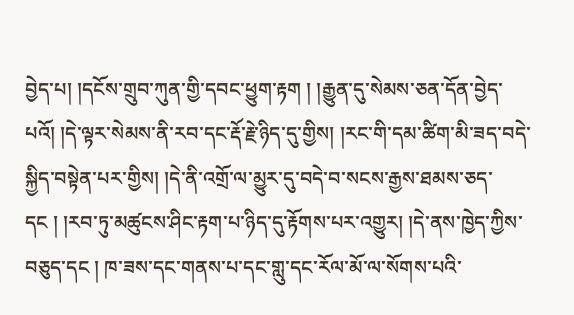བྱེད་པ། །དངོས་གྲུབ་ཀུན་གྱི་དབང་ཕྱུག་རྟག ། །རྒྱུན་དུ་སེམས་ཅན་དོན་བྱེད་པའོ། །དེ་ལྟར་སེམས་ནི་རབ་དང་རྡོ་རྗེ་ཉིད་དུ་གྱིས། །རང་གི་དམ་ཚིག་མི་ཟད་བདེ་སྐྱིད་བསྟེན་པར་གྱིས། །དེ་ནི་འགྲོ་ལ་མྱུར་དུ་བདེ་བ་སངས་རྒྱས་ཐམས་ཅད་དང ། །རབ་ཏུ་མཚུངས་ཤིང་རྟག་པ་ཉིད་དུ་རྟོགས་པར་འགྱུར། །དེ་ནས་ཁྱེད་ཀྱིས་བཅུད་དང ། ཁ་ཟས་དང་གནས་པ་དང་གླུ་དང་རོལ་མོ་ལ་སོགས་པའི་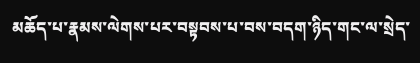མཆོད་པ་རྣམས་ལེགས་པར་བསྟབས་པ་བས་བདག་ཉིད་གང་ལ་སྲེད་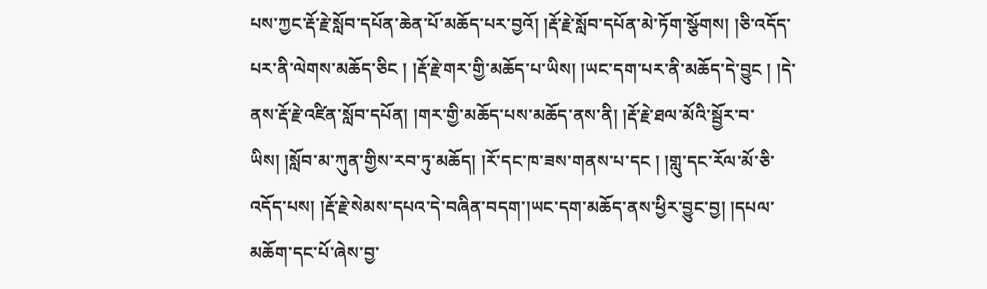པས་ཀྱང་རྡོ་རྗེ་སློབ་དཔོན་ཆེན་པོ་མཆོད་པར་བྱའོ། །རྡོ་རྗེ་སློབ་དཔོན་མེ་ཏོག་སྩོགས། །ཅི་འདོད་པར་ནི་ལེགས་མཆོད་ཅིང ། །རྡོ་རྗེ་གར་གྱི་མཆོད་པ་ཡིས། །ཡང་དག་པར་ནི་མཆོད་དེ་བྱུང ། །དེ་ནས་རྡོ་རྗེ་འཛིན་སློབ་དཔོན། །གར་གྱི་མཆོད་པས་མཆོད་ནས་ནི། །རྡོ་རྗེ་ཐལ་མོའི་སྦྱོར་བ་ཡིས། །སློབ་མ་ཀུན་གྱིས་རབ་ཏུ་མཆོད། །རོ་དང་ཁ་ཟས་གནས་པ་དང ། །གླུ་དང་རོལ་མོ་ཅི་འདོད་པས། །རྡོ་རྗེ་སེམས་དཔའ་དེ་བཞིན་བདག་།ཡང་དག་མཆོད་ནས་ཕྱིར་བྱུང་བྱ། །དཔལ་མཆོག་དང་པོ་ཞེས་བྱ་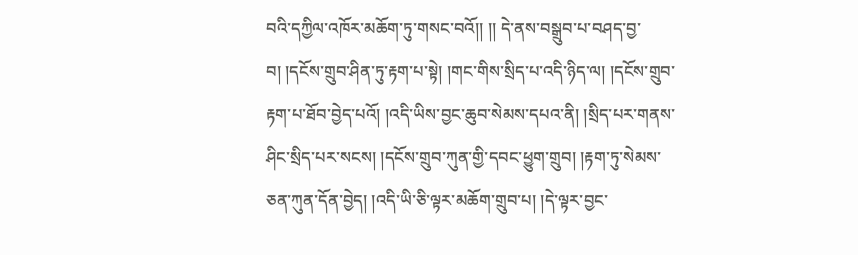བའི་དཀྱིལ་འཁོར་མཆོག་ཏུ་གསང་བའོ།། །། དེ་ནས་བསྒྲུབ་པ་བཤད་བྱ་བ། །དངོས་གྲུབ་ཤིན་ཏུ་རྟག་པ་སྟེ། །གང་གིས་སྲིད་པ་འདི་ཉིད་ལ། །དངོས་གྲུབ་རྟག་པ་ཐོབ་བྱེད་པའོ། །འདི་ཡིས་བྱང་ཆུབ་སེམས་དཔའ་ནི། །སྲིད་པར་གནས་ཤིང་སྲིད་པར་སངས། །དངོས་གྲུབ་ཀུན་གྱི་དབང་ཕྱུག་གྲུབ། །རྟག་ཏུ་སེམས་ཅན་ཀུན་དོན་བྱེད། །འདི་ཡི་ཅི་ལྟར་མཆོག་གྲུབ་པ། །དེ་ལྟར་བྱང་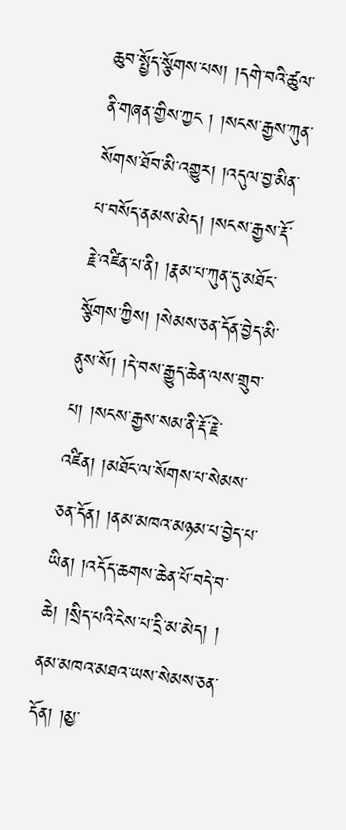ཆུབ་སྤྱོད་སྩོགས་པས། །དགེ་བའི་ཚུལ་ནི་གཞན་གྱིས་ཀྱང ། །སངས་རྒྱས་ཀུན་སོགས་ཐོབ་མི་འགྱུར། །འདུལ་བྱ་མིན་པ་བསོད་ནམས་མེད། །སངས་རྒྱས་རྡོ་རྗེ་འཛིན་པ་ནི། །རྣམ་པ་ཀུན་དུ་མཐོང་སྩོགས་ཀྱིས། །སེམས་ཅན་དོན་བྱེད་མི་ནུས་སོ། །དེ་བས་རྒྱུད་ཆེན་ལས་གྲུབ་པ། །སངས་རྒྱས་སམ་ནི་རྡོ་རྗེ་འཛིན། །མཐོང་ལ་སོགས་པ་སེམས་ཅན་དོན། །ནམ་མཁའ་མཉམ་པ་བྱེད་པ་ཡིན། །འདོད་ཆགས་ཆེན་པོ་བདེ་བ་ཆེ། །སྲིད་པའི་ངེས་པ་དྲི་མ་མེད། །
ནམ་མཁའ་མཐའ་ཡས་སེམས་ཅན་དོན། །མྱ་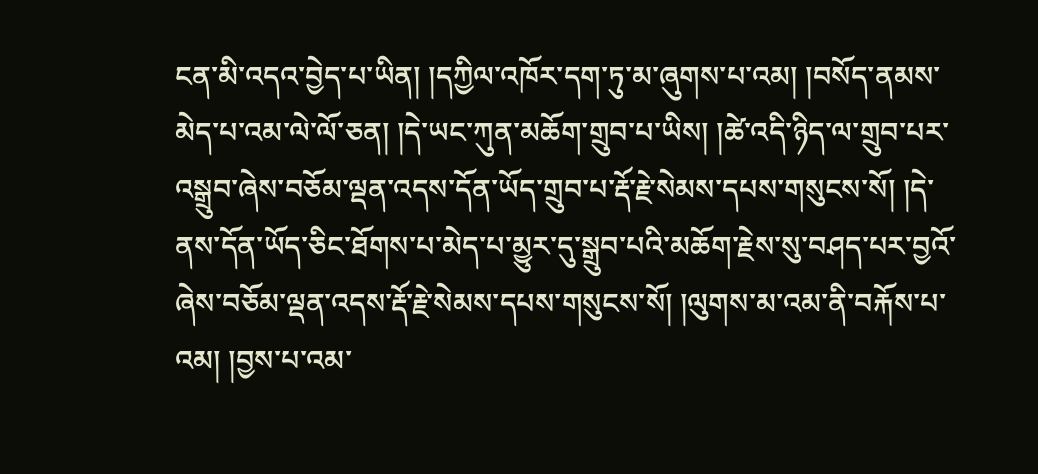ངན་མི་འདའ་བྱེད་པ་ཡིན། །དཀྱིལ་འཁོར་དག་ཏུ་མ་ཞུགས་པ་འམ། །བསོད་ནམས་མེད་པ་འམ་ལེ་ལོ་ཅན། །དེ་ཡང་ཀུན་མཆོག་གྲུབ་པ་ཡིས། །ཚེ་འདི་ཉིད་ལ་གྲུབ་པར་འསྒྲུབ་ཞེས་བཅོམ་ལྡན་འདས་དོན་ཡོད་གྲུབ་པ་རྡོ་རྗེ་སེམས་དཔས་གསུངས་སོ། །དེ་ནས་དོན་ཡོད་ཅིང་ཐོགས་པ་མེད་པ་མྱུར་དུ་སྒྲུབ་པའི་མཆོག་རྗེས་སུ་བཤད་པར་བྱའོ་ཞེས་བཅོམ་ལྡན་འདས་རྡོ་རྗེ་སེམས་དཔས་གསུངས་སོ། །ལུགས་མ་འམ་ནི་བརྐོས་པ་འམ། །བྱས་པ་འམ་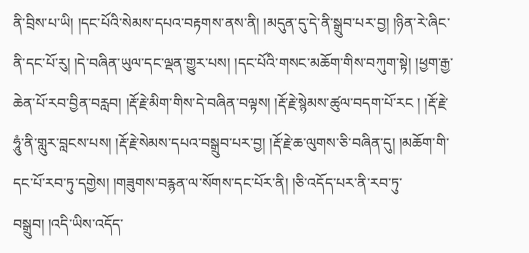ནི་བྲིས་པ་ཡི། །དང་པོའི་སེམས་དཔའ་བརྟགས་ནས་ནི། །མདུན་དུ་དེ་ནི་སྒྲུབ་པར་བྱ། །ཉིན་རེ་ཞིང་ནི་དང་པོ་རུ། །དེ་བཞིན་ཡུལ་དང་ལྡན་གྱུར་པས། །དང་པོའི་གསང་མཆོག་གིས་བཀུག་སྟེ། །ཕྱག་རྒྱ་ཆེན་པོ་རབ་བྱིན་བརླབ། །རྡོ་རྗེ་མིག་གིས་དེ་བཞིན་བལྟས། །རྡོ་རྗེ་སྙེམས་ཚུལ་བདག་པོ་རང ། །རྡོ་རྗེ་ཧཱུཾ་ནི་གླུར་བླངས་པས། །རྡོ་རྗེ་སེམས་དཔའ་བསྒྲུབ་པར་བྱ། །རྡོ་རྗེ་ཆ་ལུགས་ཅི་བཞིན་དུ། །མཆོག་གི་དང་པོ་རབ་ཏུ་དགྱེས། །གཟུགས་བརྙན་ལ་སོགས་དང་པོར་ནི། །ཅི་འདོད་པར་ནི་རབ་ཏུ་བསྒྲུབ། །འདི་ཡིས་འདོད་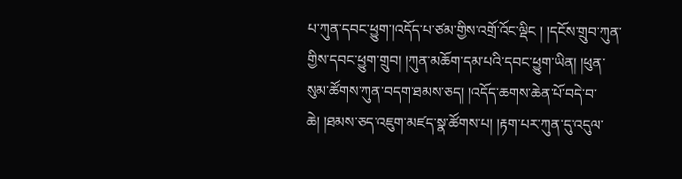པ་ཀུན་དབང་ཕྱུག་།འདོད་པ་ཙམ་གྱིས་འགྲོ་འོང་ལྡིང ། །དངོས་གྲུབ་ཀུན་གྱིས་དབང་ཕྱུག་གྲུབ། །ཀུན་མཆོག་དམ་པའི་དབང་ཕྱུག་ཡིན། །ཕུན་སུམ་ཚོགས་ཀུན་བདག་ཐམས་ཅད། །འདོད་ཆགས་ཆེན་པོ་བདེ་བ་ཆེ། །ཐམས་ཅད་འཇུག་མཛད་སྣ་ཚོགས་པ། །རྟག་པར་ཀུན་དུ་འདུལ་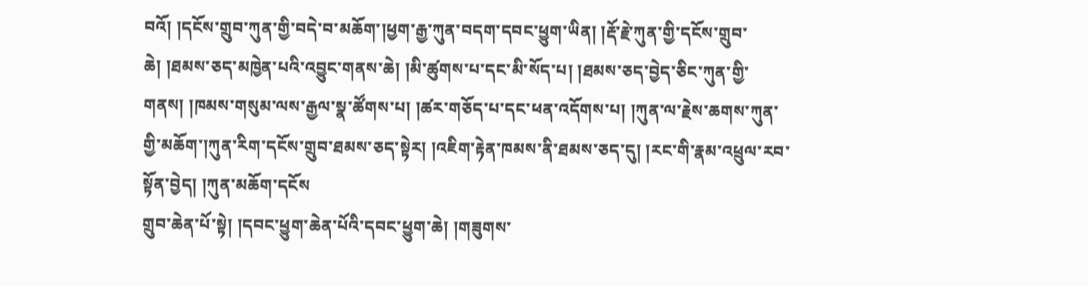བའོ། །དངོས་གྲུབ་ཀུན་གྱི་བདེ་བ་མཆོག་།ཕྱག་རྒྱ་ཀུན་བདག་དབང་ཕྱུག་ཡིན། །རྡོ་རྗེ་ཀུན་གྱི་དངོས་གྲུབ་ཆེ། །ཐམས་ཅད་མཁྱེན་པའི་འབྱུང་གནས་ཆེ། །མི་ཚུགས་པ་དང་མི་སོད་པ། །ཐམས་ཅད་བྱེད་ཅིང་ཀུན་གྱི་གནས། །ཁམས་གསུམ་ལས་རྒྱལ་སྣ་ཚོགས་པ། །ཚར་གཅོད་པ་དང་ཕན་འདོགས་པ། །ཀུན་ལ་རྗེས་ཆགས་ཀུན་གྱི་མཆོག་།ཀུན་རིག་དངོས་གྲུབ་ཐམས་ཅད་སྟེར། །འཇིག་རྟེན་ཁམས་ནི་ཐམས་ཅད་དུ། །རང་གི་རྣམ་འཕྲུལ་རབ་སྟོན་བྱེད། །ཀུན་མཆོག་དངོས
གྲུབ་ཆེན་པོ་སྟེ། །དབང་ཕྱུག་ཆེན་པོའི་དབང་ཕྱུག་ཆེ། །གཟུགས་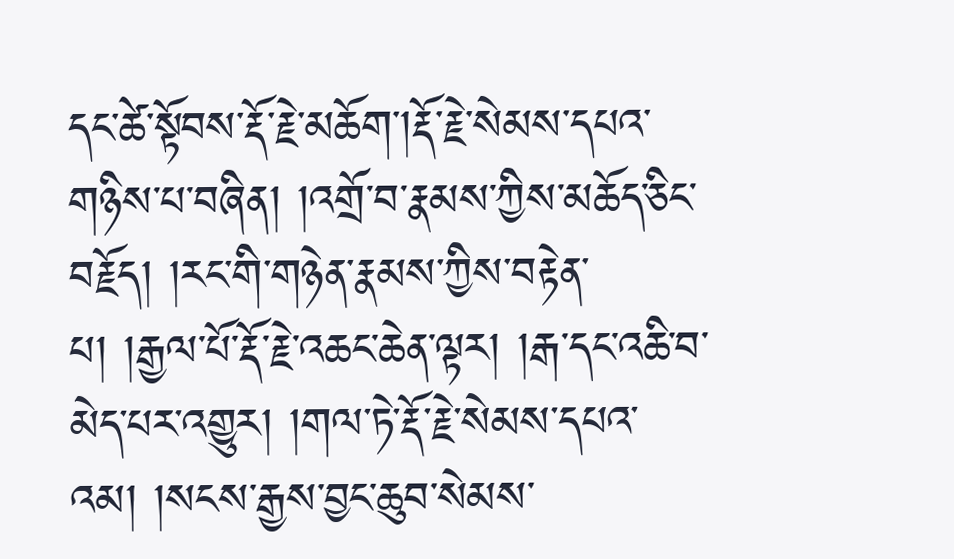དང་ཚེ་སྟོབས་རྡོ་རྗེ་མཆོག་།རྡོ་རྗེ་སེམས་དཔའ་གཉིས་པ་བཞིན། །འགྲོ་བ་རྣམས་ཀྱིས་མཆོད་ཅིང་བརྗོད། །རང་གི་གཉེན་རྣམས་ཀྱིས་བརྟེན་པ། །རྒྱལ་པོ་རྡོ་རྗེ་འཆང་ཆེན་ལྟར། །རྒ་དང་འཆི་བ་མེད་པར་འགྱུར། །གལ་ཏེ་རྡོ་རྗེ་སེམས་དཔའ་འམ། །སངས་རྒྱས་བྱང་ཆུབ་སེམས་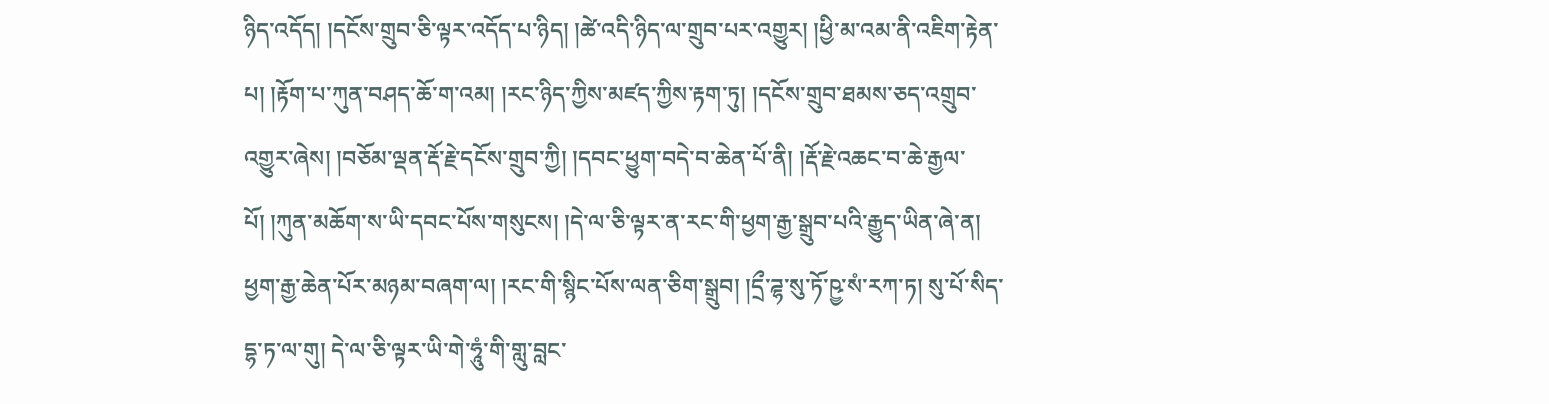ཉིད་འདོད། །དངོས་གྲུབ་ཅི་ལྟར་འདོད་པ་ཉིད། །ཚེ་འདི་ཉིད་ལ་གྲུབ་པར་འགྱུར། །ཕྱི་མ་འམ་ནི་འཇིག་རྟེན་པ། །རྟོག་པ་ཀུན་བཤད་ཆོ་ག་འམ། །རང་ཉིད་ཀྱིས་མཛད་ཀྱིས་རྟག་ཏུ། །དངོས་གྲུབ་ཐམས་ཅད་འགྲུབ་འགྱུར་ཞེས། །བཅོམ་ལྡན་རྡོ་རྗེ་དངོས་གྲུབ་ཀྱི། །དབང་ཕྱུག་བདེ་བ་ཆེན་པོ་ནི། །རྡོ་རྗེ་འཆང་བ་ཆེ་རྒྱལ་པོ། །ཀུན་མཆོག་ས་ཡི་དབང་པོས་གསུངས། །དེ་ལ་ཅི་ལྟར་ན་རང་གི་ཕྱག་རྒྱ་སྒྲུབ་པའི་རྒྱུད་ཡིན་ཞེ་ན། ཕྱག་རྒྱ་ཆེན་པོར་མཉམ་བཞག་ལ། །རང་གི་སྙིང་པོས་ལན་ཅིག་སྒྲུབ། །དྲྀ་ཌྷ་སུ་ཏོ་ཥྱ་སཾ་རཀ་ཏ། སུ་པོ་སིད་དྷ་ཏ་ལ་གུ། དེ་ལ་ཅི་ལྟར་ཡི་གེ་ཧཱུཾ་གི་གླུ་བླང་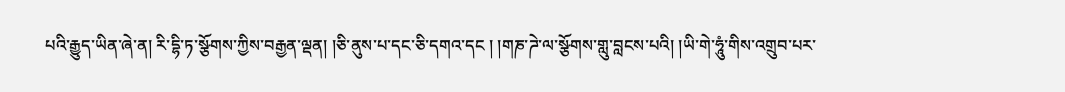པའི་རྒྱུད་ཡིན་ཞེ་ན། རི་དྷི་ཏ་སྩོགས་ཀྱིས་བརྒྱན་ལྡན། །ཅི་ནུས་པ་དང་ཅི་དགའ་དང ། །གཎ་ཌེ་ལ་སྩོགས་གླུ་བླངས་པའི། །ཡི་གེ་ཧཱུཾ་གིས་འགྲུབ་པར་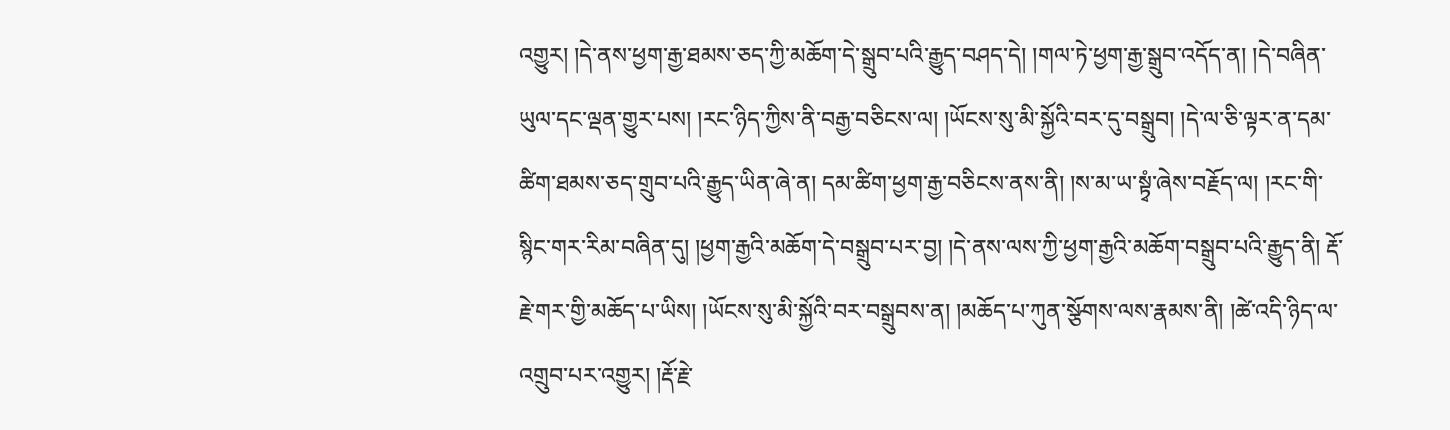འགྱུར། །དེ་ནས་ཕྱག་རྒྱ་ཐམས་ཅད་ཀྱི་མཆོག་དེ་སྒྲུབ་པའི་རྒྱུད་བཤད་དེ། །གལ་ཏེ་ཕྱག་རྒྱ་སྒྲུབ་འདོད་ན། །དེ་བཞིན་ཡུལ་དང་ལྡན་གྱུར་པས། །རང་ཉིད་ཀྱིས་ནི་བརྒྱ་བཅིངས་ལ། །ཡོངས་སུ་མི་སྐྱོའི་བར་དུ་བསྒྲུབ། །དེ་ལ་ཅི་ལྟར་ན་དམ་ཚིག་ཐམས་ཅད་གྲུབ་པའི་རྒྱུད་ཡིན་ཞེ་ན། དམ་ཚིག་ཕྱག་རྒྱ་བཅིངས་ནས་ནི། །ས་མ་ཡ་སྟྭཾ་ཞེས་བརྗོད་ལ། །རང་གི་སྙིང་གར་རིམ་བཞིན་དུ། །ཕྱག་རྒྱའི་མཆོག་དེ་བསྒྲུབ་པར་བྱ། །དེ་ནས་ལས་ཀྱི་ཕྱག་རྒྱའི་མཆོག་བསྒྲུབ་པའི་རྒྱུད་ནི། རྡོ་རྗེ་གར་གྱི་མཆོད་པ་ཡིས། །ཡོངས་སུ་མི་སྐྱོའི་བར་བསྒྲུབས་ན། །མཆོད་པ་ཀུན་སྩོགས་ལས་རྣམས་ནི། །ཚེ་འདི་ཉིད་ལ་འགྲུབ་པར་འགྱུར། །རྡོ་རྗེ་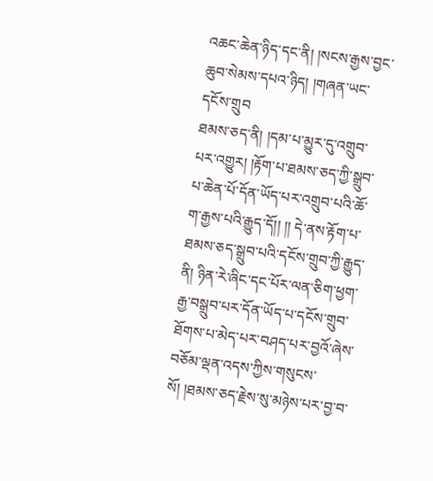འཆང་ཆེན་ཉིད་དང་ནི། །སངས་རྒྱས་བྱང་ཆུབ་སེམས་དཔའ་ཉིད། །གཞན་ཡང་དངོས་གྲུབ
ཐམས་ཅད་ནི། །དམ་པ་མྱུར་དུ་འགྲུབ་པར་འགྱུར། །རྟོག་པ་ཐམས་ཅད་ཀྱི་སྒྲུབ་པ་ཆེན་པོ་དོན་ཡོད་པར་འགྲུབ་པའི་ཆོ་ག་རྒྱས་པའི་རྒྱུད་དོ།། །། དེ་ནས་རྟོག་པ་ཐམས་ཅད་སྒྲུབ་པའི་དངོས་གྲུབ་ཀྱི་རྒྱུད་ནི། ཉིན་རེ་ཞིང་དང་པོར་ལན་ཅིག་ཕྱག་རྒྱ་བསྒྲུབ་པར་དོན་ཡོད་པ་དངོས་གྲུབ་ཐོགས་པ་མེད་པར་བཤད་པར་བྱའོ་ཞེས་བཅོམ་ལྡན་འདས་ཀྱིས་གསུངས་སོ། །ཐམས་ཅད་རྗེས་སུ་མཉེས་པར་བྱ་བ་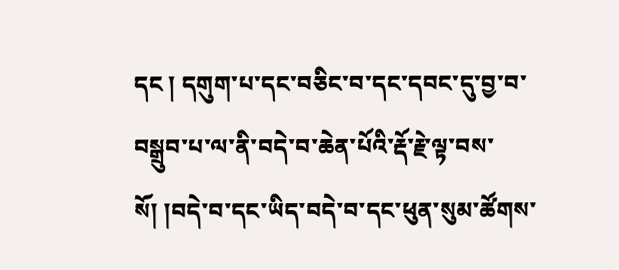དང ། དགུག་པ་དང་བཅིང་བ་དང་དབང་དུ་བྱ་བ་བསྒྲུབ་པ་ལ་ནི་བདེ་བ་ཆེན་པོའི་རྡོ་རྗེ་ལྟ་བས་སོ། །བདེ་བ་དང་ཡིད་བདེ་བ་དང་ཕུན་སུམ་ཚོགས་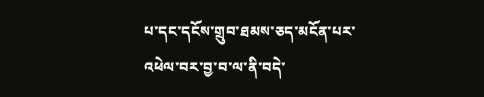པ་དང་དངོས་གྲུབ་ཐམས་ཅད་མངོན་པར་འཕེལ་བར་བྱ་བ་ལ་ནི་བདེ་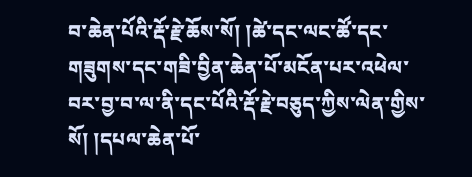བ་ཆེན་པོའི་རྡོ་རྗེ་ཆོས་སོ། །ཚེ་དང་ལང་ཚོ་དང་གཟུགས་དང་གཟི་བྱིན་ཆེན་པོ་མངོན་པར་འཕེལ་བར་བྱ་བ་ལ་ནི་དང་པོའི་རྡོ་རྗེ་བཅུད་ཀྱིས་ལེན་གྱིས་སོ། །དཔལ་ཆེན་པོ་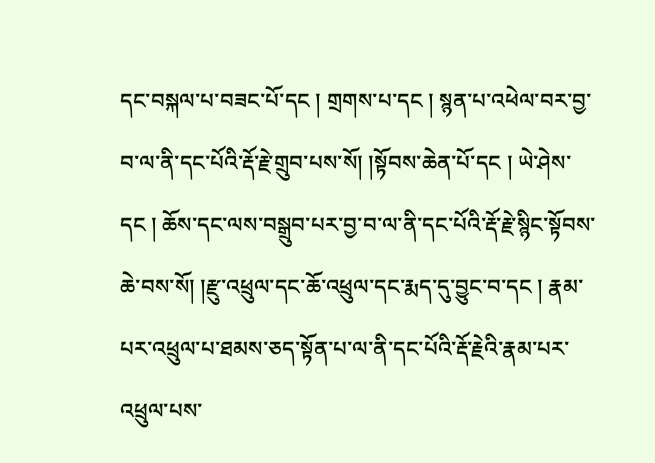དང་བསྐལ་པ་བཟང་པོ་དང ། གྲགས་པ་དང ། སྙན་པ་འཕེལ་བར་བྱ་བ་ལ་ནི་དང་པོའི་རྡོ་རྗེ་གྲུབ་པས་སོ། །སྟོབས་ཆེན་པོ་དང ། ཡེ་ཤེས་དང ། ཆོས་དང་ལས་བསྒྲུབ་པར་བྱ་བ་ལ་ནི་དང་པོའི་རྡོ་རྗེ་སྙིང་སྟོབས་ཆེ་བས་སོ། །རྫུ་འཕྲུལ་དང་ཆོ་འཕྲུལ་དང་རྨད་དུ་བྱུང་བ་དང ། རྣམ་པར་འཕྲུལ་པ་ཐམས་ཅད་སྟོན་པ་ལ་ནི་དང་པོའི་རྡོ་རྗེའི་རྣམ་པར་འཕྲུལ་པས་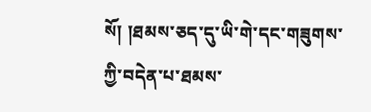སོ། །ཐམས་ཅད་དུ་ཡི་གེ་དང་གཟུགས་ཀྱི་བདེན་པ་ཐམས་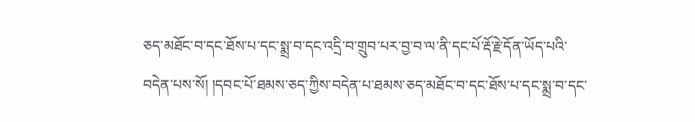ཅད་མཐོང་བ་དང་ཐོས་པ་དང་སྨྲ་བ་དང་འདྲི་བ་གྲུབ་པར་བྱ་བ་ལ་ནི་དང་པོ་རྡོ་རྗེ་དོན་ཡོད་པའི་བདེན་པས་སོ། །དབང་པོ་ཐམས་ཅད་ཀྱིས་བདེན་པ་ཐམས་ཅད་མཐོང་བ་དང་ཐོས་པ་དང་སྨྲ་བ་དང་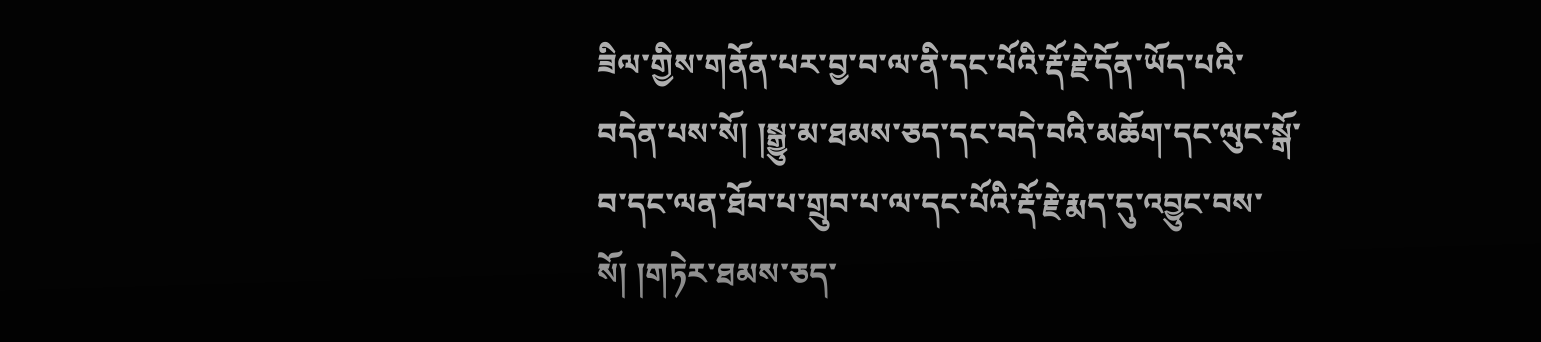ཟིལ་གྱིས་གནོན་པར་བྱ་བ་ལ་ནི་དང་པོའི་རྡོ་རྗེ་དོན་ཡོད་པའི་བདེན་པས་སོ། །སྒྱུ་མ་ཐམས་ཅད་དང་བདེ་བའི་མཆོག་དང་ལུང་སྒོ་བ་དང་ལན་ཐོབ་པ་གྲུབ་པ་ལ་དང་པོའི་རྡོ་རྗེ་རྨད་དུ་འབྱུང་བས་སོ། །གཏེར་ཐམས་ཅད་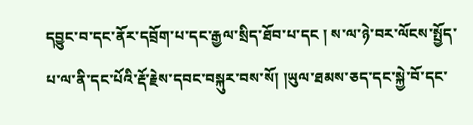དབྱུང་བ་དང་ནོར་དབྲོག་པ་དང་རྒྱལ་སྲིད་ཐོབ་པ་དང ། ས་ལ་ཉེ་བར་ལོངས་སྤྱོད་པ་ལ་ནི་དང་པོའི་རྡོ་རྗེས་དབང་བསྐུར་བས་སོ། །ཡུལ་ཐམས་ཅད་དང་སྐྱེ་བོ་དང་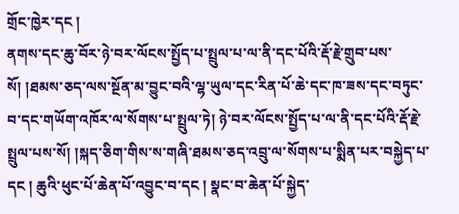གྲོང་ཁྱེར་དང །
ནགས་དང་ཆུ་བོར་ཉེ་བར་ལོངས་སྤྱོད་པ་སྤྲུལ་པ་ལ་ནི་དང་པོའི་རྡོ་རྗེ་གྲུབ་པས་སོ། །ཐམས་ཅད་ལས་སྔོན་མ་བྱུང་བའི་ལྷ་ཡུལ་དང་རིན་པོ་ཆེ་དང་ཁ་ཟས་དང་བཏུང་བ་དང་གཡོག་འཁོར་ལ་སོགས་པ་སྤྲུལ་ཏེ། ཉེ་བར་ལོངས་སྤྱོད་པ་ལ་ནི་དང་པོའི་རྡོ་རྗེ་སྤྲུལ་པས་སོ། །སྐད་ཅིག་གིས་ས་གཞི་ཐམས་ཅད་འབྲུ་ལ་སོགས་པ་སྨིན་པར་བསྐྱེད་པ་དང ། ཆུའི་ཕུང་པོ་ཆེན་པོ་འབྱུང་བ་དང ། སྣང་བ་ཆེན་པོ་སྐྱེད་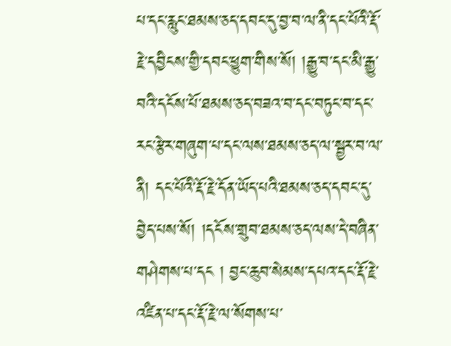པ་དང་རླུང་ཐམས་ཅད་དབང་དུ་བྱ་བ་ལ་ནི་དང་པོའི་རྡོ་རྗེ་དབྱིངས་གྱི་དབང་ཕྱུག་གིས་སོ། །རྒྱུ་བ་དང་མི་རྒྱུ་བའི་དངོས་པོ་ཐམས་ཅད་བཟའ་བ་དང་བཏུང་བ་དང་རང་རྩེར་གཞུག་པ་དང་ལས་ཐམས་ཅད་ལ་སྦྱར་བ་ལ་ནི། དང་པོའི་རྡོ་རྗེ་དོན་ཡོད་པའི་ཐམས་ཅད་དབང་དུ་བྱེད་པས་སོ། །དངོས་གྲུབ་ཐམས་ཅད་ལས་དེ་བཞིན་གཤེགས་པ་དང ། བྱང་ཆུབ་སེམས་དཔའ་དང་རྡོ་རྗེ་འཛིན་པ་དང་རྡོ་རྗེ་ལ་སོགས་པ་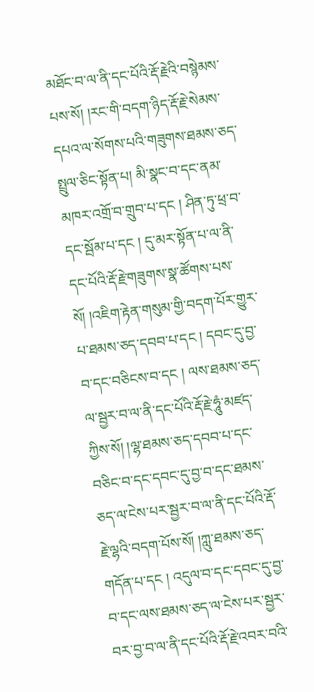མཐོང་བ་ལ་ནི་དང་པོའི་རྡོ་རྗེའི་བསྙེམས་པས་སོ། །རང་གི་བདག་ཉིད་རྡོ་རྗེ་སེམས་དཔའ་ལ་སོགས་པའི་གཟུགས་ཐམས་ཅད་སྤྲུལ་ཅིང་སྟོན་པ། མི་སྣང་བ་དང་ནམ་མཁར་འགྲོ་བ་གྲུབ་པ་དང ། ཤིན་ཏུ་ཕྲ་བ་དང་སྦོམ་པ་དང ། དུ་མར་སྟོན་པ་ལ་ནི་དང་པོའི་རྡོ་རྗེ་གཟུགས་སྣ་ཚོགས་པས་སོ། །འཇིག་རྟེན་གསུམ་གྱི་བདག་པོར་གྱུར་པ་ཐམས་ཅད་དབབ་པ་དང ། དབང་དུ་བྱ་བ་དང་བཅིངས་བ་དང ། ལས་ཐམས་ཅད་ལ་སྦྱར་བ་ལ་ནི་དང་པོའི་རྡོ་རྗེ་ཧཱུཾ་མཛད་ཀྱིས་སོ། །ལྷ་ཐམས་ཅད་དབབ་པ་དང་བཅིང་བ་དང་དབང་དུ་བྱ་བ་དང་ཐམས་ཅད་ལ་ངེས་པར་སྦྱར་བ་ལ་ནི་དང་པོའི་རྡོ་རྗེ་ལྷའི་བདག་པོས་སོ། །ཀླུ་ཐམས་ཅད་གདོན་པ་དང ། འདུལ་བ་དང་དབང་དུ་བྱ་བ་དང་ལས་ཐམས་ཅད་ལ་ངེས་པར་སྦྱར་བར་བྱ་བ་ལ་ནི་དང་པོའི་རྡོ་རྗེ་འབར་བའི་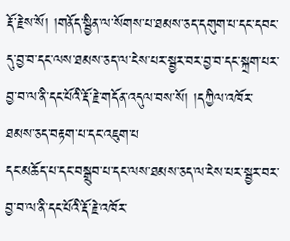རྡོ་རྗེས་སོ། །གནོད་སྦྱིན་ལ་སོགས་པ་ཐམས་ཅད་དགུག་པ་དང་དབང་དུ་བྱ་བ་དང་ལས་ཐམས་ཅད་ལ་ངེས་པར་སྦྱར་བར་བྱ་བ་དང་སྐྲག་པར་བྱ་བ་ལ་ནི་དང་པོའི་རྡོ་རྗེ་གདོན་འདུལ་བས་སོ། །དཀྱིལ་འཁོར་ཐམས་ཅད་བརྟག་པ་དང་འཇུག་པ
དང་མཆོད་པ་དང་བསྒྲུབ་པ་དང་ལས་ཐམས་ཅད་ལ་ངེས་པར་སྦྱར་བར་བྱ་བ་ལ་ནི་དང་པོའི་རྡོ་རྗེ་འཁོར་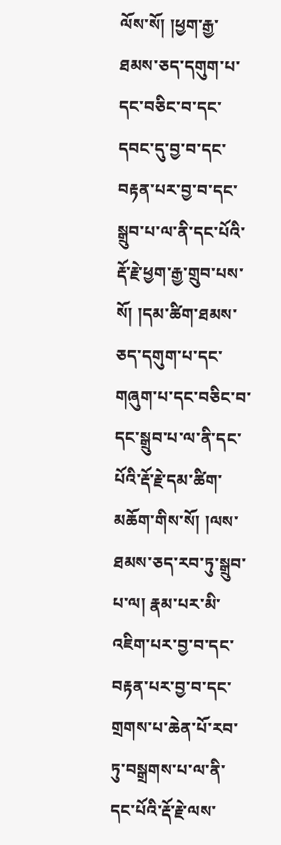ལོས་སོ། །ཕྱག་རྒྱ་ཐམས་ཅད་དགུག་པ་དང་བཅིང་བ་དང་དབང་དུ་བྱ་བ་དང་བརྟན་པར་བྱ་བ་དང་སྒྲུབ་པ་ལ་ནི་དང་པོའི་རྡོ་རྗེ་ཕྱག་རྒྱ་གྲུབ་པས་སོ། །དམ་ཚིག་ཐམས་ཅད་དགུག་པ་དང་གཞུག་པ་དང་བཅིང་བ་དང་སྒྲུབ་པ་ལ་ནི་དང་པོའི་རྡོ་རྗེ་དམ་ཚིག་མཆོག་གིས་སོ། །ལས་ཐམས་ཅད་རབ་ཏུ་སྒྲུབ་པ་ལ། རྣམ་པར་མི་འཇིག་པར་བྱ་བ་དང་བརྟན་པར་བྱ་བ་དང་གྲགས་པ་ཆེན་པོ་རབ་ཏུ་བསྒྲགས་པ་ལ་ནི་དང་པོའི་རྡོ་རྗེ་ལས་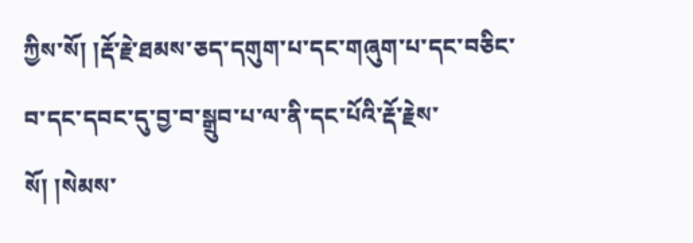ཀྱིས་སོ། །རྡོ་རྗེ་ཐམས་ཅད་དགུག་པ་དང་གཞུག་པ་དང་བཅིང་བ་དང་དབང་དུ་བྱ་བ་སྒྲུབ་པ་ལ་ནི་དང་པོའི་རྡོ་རྗེས་སོ། །སེམས་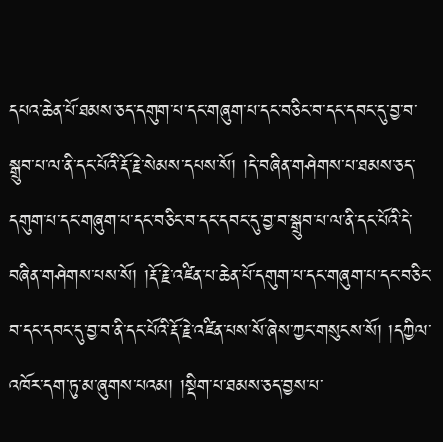དཔའ་ཆེན་པོ་ཐམས་ཅད་དགུག་པ་དང་གཞུག་པ་དང་བཅིང་བ་དང་དབང་དུ་བྱ་བ་སྒྲུབ་པ་ལ་ནི་དང་པོའི་རྡོ་རྗེ་སེམས་དཔས་སོ། །དེ་བཞིན་གཤེགས་པ་ཐམས་ཅད་དགུག་པ་དང་གཞུག་པ་དང་བཅིང་བ་དང་དབང་དུ་བྱ་བ་སྒྲུབ་པ་ལ་ནི་དང་པོའི་དེ་བཞིན་གཤེགས་པས་སོ། །རྡོ་རྗེ་འཛིན་པ་ཆེན་པོ་དགུག་པ་དང་གཞུག་པ་དང་བཅིང་བ་དང་དབང་དུ་བྱ་བ་ནི་དང་པོའི་རྡོ་རྗེ་འཛིན་པས་སོ་ཞེས་ཀྱང་གསུངས་སོ། །དཀྱིལ་འཁོར་དག་ཏུ་མ་ཞུགས་པའམ། །སྡིག་པ་ཐམས་ཅད་བྱས་པ་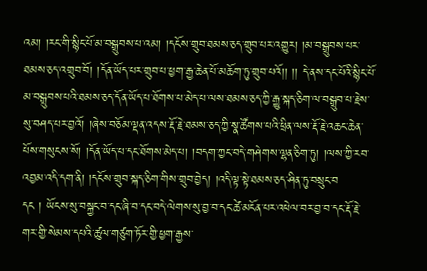འམ། །རང་གི་སྙིང་པོ་མ་བསྒྲུབས་པ་འམ། །དངོས་གྲུབ་ཐམས་ཅད་གྲུབ་པར་འགྱུར། །མ་བསྒྲུབས་པར་ཐམས་ཅད་འགྲུབ་བོ། །དོན་ཡོད་པར་གྲུབ་པ་ཕྱག་རྒྱ་ཆེན་པོ་མཆོག་ཏུ་གྲུབ་པའོ།། །། དེ་ནས་དང་པོའི་སྙིང་པོ་མ་བསྒྲུབས་པའི་ཐམས་ཅད་དོན་ཡོད་པ་ཐོགས་པ་མེད་པ་ལས་ཐམས་ཅད་ཀྱི་རྒྱུ་སྐད་ཅིག་ལ་བསྒྲུབ་པ་རྗེས་སུ་བཤད་པར་བྱའོ། །ཞེས་བཅོམ་ལྡན་འདས་རྡོ་རྗེ་ཐམས་ཅད་ཀྱི་སྣ་ཚོགས་པའི་ཕྲིན་ལས་རྡོ་རྗེ་འཆང་ཆེན་པོས་གསུངས་སོ། །དོན་ཡོད་པ་དང་ཐོགས་མེད་པ། །བདག་ཀྱང་བདེ་གཤེགས་ལྷན་ཅིག་ཏུ། །ལས་ཀྱི་རབ་འབྱམ་འདི་དག་ནི། །དངོས་གྲུབ་སྐད་ཅིག་གིས་གྲུབ་བྱེད། །འདི་ལྟ་སྟེ་ཐམས་ཅད་ཤིན་ཏུ་བསྲུང་བ
དང ། ཡོངས་སུ་བསྐྱང་བ་དང་ཞི་བ་དང་བདེ་ལེགས་སུ་བྱ་བ་དང་ཚེ་མངོན་པར་འཕེལ་བར་བྱ་བ་དང་རྡོ་རྗེ་གར་གྱི་སེམས་དཔའི་ཚུལ་གཙུག་ཏོར་གྱི་ཕྱག་རྒྱས་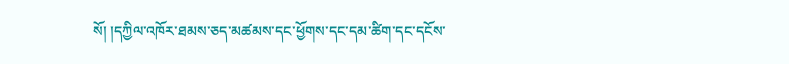སོ། །དཀྱིལ་འཁོར་ཐམས་ཅད་མཚམས་དང་ཕྱོགས་དང་དམ་ཚིག་དང་དངོས་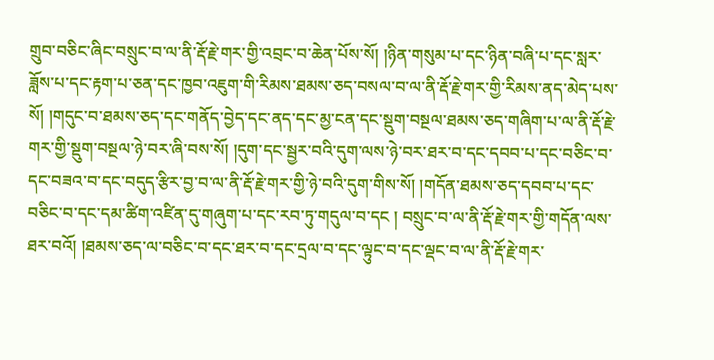གྲུབ་བཅིང་ཞིང་བསྲུང་བ་ལ་ནི་རྡོ་རྗེ་གར་གྱི་འབྲང་བ་ཆེན་པོས་སོ། །ཉིན་གསུམ་པ་དང་ཉིན་བཞི་པ་དང་སླར་ཟློས་པ་དང་རྟག་པ་ཅན་དང་ཁྱབ་འཇུག་གི་རིམས་ཐམས་ཅད་བསལ་བ་ལ་ནི་རྡོ་རྗེ་གར་གྱི་རིམས་ནད་མེད་པས་སོ། །གདུང་བ་ཐམས་ཅད་དང་གནོད་བྱེད་དང་ནད་དང་མྱ་ངན་དང་སྡུག་བསྔལ་ཐམས་ཅད་གཞིག་པ་ལ་ནི་རྡོ་རྗེ་གར་གྱི་སྡུག་བསྔལ་ཉེ་བར་ཞི་བས་སོ། །དུག་དང་སྦྱར་བའི་དུག་ལས་ཉེ་བར་ཐར་བ་དང་དབབ་པ་དང་བཅིང་བ་དང་བཟའ་བ་དང་བདུད་རྩིར་བྱ་བ་ལ་ནི་རྡོ་རྗེ་གར་གྱི་ཉེ་བའི་དུག་གིས་སོ། །གདོན་ཐམས་ཅད་དབབ་པ་དང་བཅིང་བ་དང་དམ་ཚིག་འཛིན་དུ་གཞུག་པ་དང་རབ་ཏུ་གདུལ་བ་དང ། བསྲུང་བ་ལ་ནི་རྡོ་རྗེ་གར་གྱི་གདོན་ལས་ཐར་བའོ། །ཐམས་ཅད་ལ་བཅིང་བ་དང་ཐར་བ་དང་དྲལ་བ་དང་ལྟུང་བ་དང་ལྡང་བ་ལ་ནི་རྡོ་རྗེ་གར་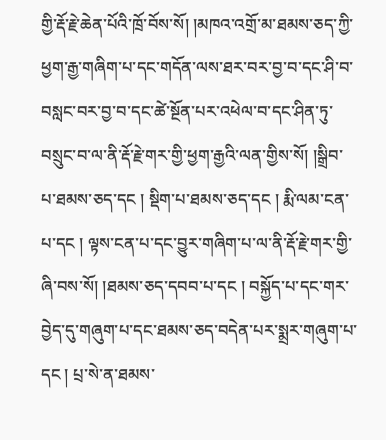གྱི་རྡོ་རྗེ་ཆེན་པོའི་ཁྲོ་བོས་སོ། །མཁའ་འགྲོ་མ་ཐམས་ཅད་ཀྱི་ཕྱག་རྒྱ་གཞིག་པ་དང་གདོན་ལས་ཐར་བར་བྱ་བ་དང་ཤི་བ་བསླང་བར་བྱ་བ་དང་ཚེ་སྔོན་པར་འཕེལ་བ་དང་ཤིན་ཏུ་བསྲུང་བ་ལ་ནི་རྡོ་རྗེ་གར་གྱི་ཕྱག་རྒྱའི་ལན་གྱིས་སོ། །སྒྲིབ་པ་ཐམས་ཅད་དང ། སྡིག་པ་ཐམས་ཅད་དང ། རྨི་ལམ་ངན་པ་དང ། ལྟས་ངན་པ་དང་བྱུར་གཞིག་པ་ལ་ནི་རྡོ་རྗེ་གར་གྱི་ཞི་བས་སོ། །ཐམས་ཅད་དབབ་པ་དང ། བསྐྱོད་པ་དང་གར་བྱེད་དུ་གཞུག་པ་དང་ཐམས་ཅད་བདེན་པར་སྨྲར་གཞུག་པ་དང ། པྲ་སེ་ན་ཐམས་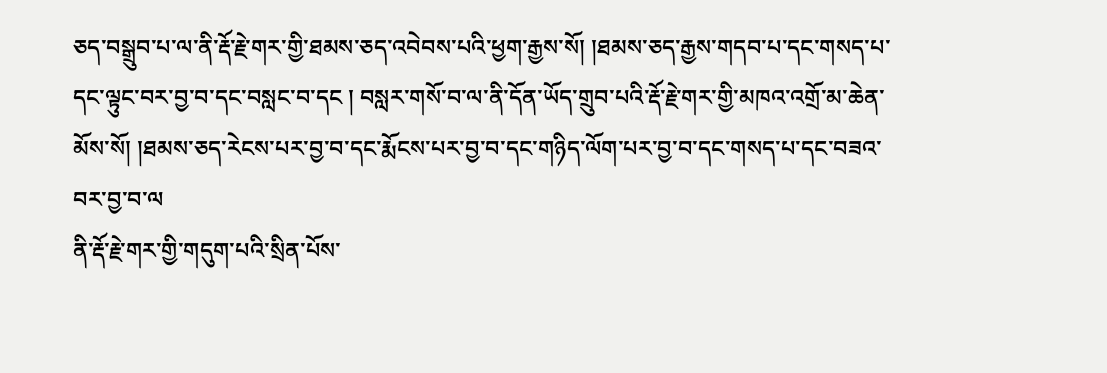ཅད་བསྒྲུབ་པ་ལ་ནི་རྡོ་རྗེ་གར་གྱི་ཐམས་ཅད་འབེབས་པའི་ཕྱག་རྒྱས་སོ། །ཐམས་ཅད་རྒྱས་གདབ་པ་དང་གསད་པ་དང་ལྟུང་བར་བྱ་བ་དང་བསླང་བ་དང ། བསླར་གསོ་བ་ལ་ནི་དོན་ཡོད་གྲུབ་པའི་རྡོ་རྗེ་གར་གྱི་མཁའ་འགྲོ་མ་ཆེན་མོས་སོ། །ཐམས་ཅད་རེངས་པར་བྱ་བ་དང་རྨོངས་པར་བྱ་བ་དང་གཉིད་ལོག་པར་བྱ་བ་དང་གསད་པ་དང་བཟའ་བར་བྱ་བ་ལ
ནི་རྡོ་རྗེ་གར་གྱི་གདུག་པའི་སྲིན་པོས་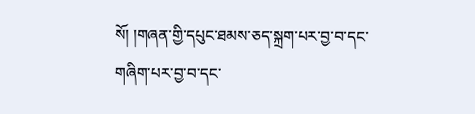སོ། །གཞན་གྱི་དཔུང་ཐམས་ཅད་སྐྲག་པར་བྱ་བ་དང་གཞིག་པར་བྱ་བ་དང་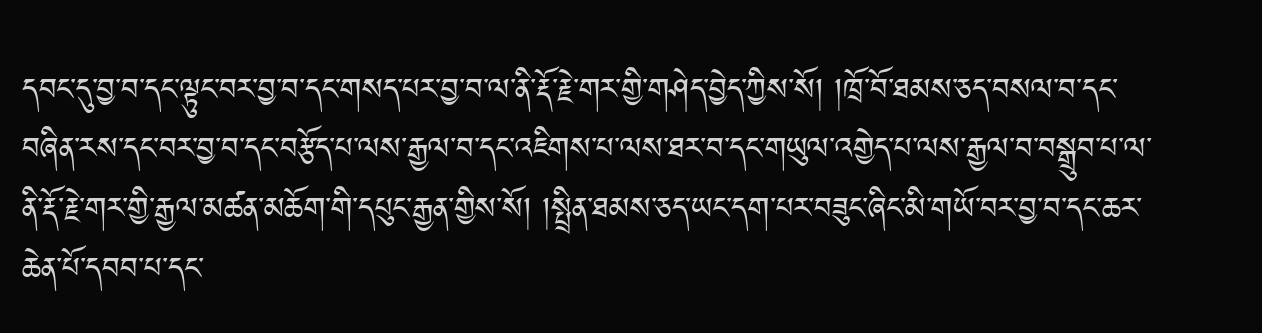དབང་དུ་བྱ་བ་དང་ལྟུང་བར་བྱ་བ་དང་གསད་པར་བྱ་བ་ལ་ནི་རྡོ་རྗེ་གར་གྱི་གཤེད་བྱེད་ཀྱིས་སོ། །ཁྲོ་བོ་ཐམས་ཅད་བསལ་བ་དང་བཞིན་རས་དང་བར་བྱ་བ་དང་བརྩོད་པ་ལས་རྒྱལ་བ་དང་འཇིགས་པ་ལས་ཐར་བ་དང་གཡུལ་འགྱེད་པ་ལས་རྒྱལ་བ་བསྒྲུབ་པ་ལ་ནི་རྡོ་རྗེ་གར་གྱི་རྒྱལ་མཚན་མཆོག་གི་དཔུང་རྒྱན་གྱིས་སོ། །སྤྲིན་ཐམས་ཅད་ཡང་དག་པར་བཟུང་ཞིང་མི་གཡོ་བར་བྱ་བ་དང་ཆར་ཆེན་པོ་དབབ་པ་དང་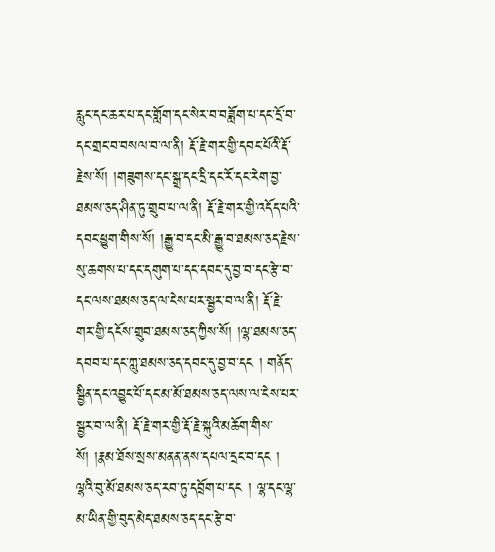རླུང་དང་ཆར་པ་དང་གློག་དང་སེར་བ་བཟློག་པ་དང་དྲོ་བ་དང་གྲང་བ་བསལ་བ་ལ་ནི། རྡོ་རྗེ་གར་གྱི་དབང་པོའི་རྡོ་རྗེས་སོ། །གཟུགས་དང་སྒྲ་དང་དྲི་དང་རོ་དང་རེག་བྱ་ཐམས་ཅད་ཤིན་ཏུ་གྲུབ་པ་ལ་ནི། རྡོ་རྗེ་གར་གྱི་འདོད་པའི་དབང་ཕྱུག་གིས་སོ། །རྒྱུ་བ་དང་མི་རྒྱུ་བ་ཐམས་ཅད་རྗེས་སུ་ཆགས་པ་དང་དགུག་པ་དང་དབང་དུ་བྱ་བ་དང་རྩེ་བ་དང་ལས་ཐམས་ཅད་ལ་ངེས་པར་སྦྱར་བ་ལ་ནི། རྡོ་རྗེ་གར་གྱི་དངོས་གྲུབ་ཐམས་ཅད་ཀྱིས་སོ། །ལྷ་ཐམས་ཅད་དབབ་པ་དང་ཀླུ་ཐམས་ཅད་དབང་དུ་བྱ་བ་དང ། གནོད་སྦྱིན་དང་འབྱུང་པོ་དང་མ་མོ་ཐམས་ཅད་ལས་ལ་ངེས་པར་སྦྱར་བ་ལ་ནི། རྡོ་རྗེ་གར་གྱི་རྡོ་རྗེ་སྐུའི་མཆོག་གིས་སོ། །རྣམ་ཐོས་སྲས་མནན་ནས་དཔལ་དྲང་བ་དང ། ལྷའི་བུ་མོ་ཐམས་ཅད་རབ་ཏུ་དབྲོག་པ་དང ། ལྷ་དང་ལྷ་མ་ཡིན་གྱི་བུད་མེད་ཐམས་ཅད་དང་རྩེ་བ་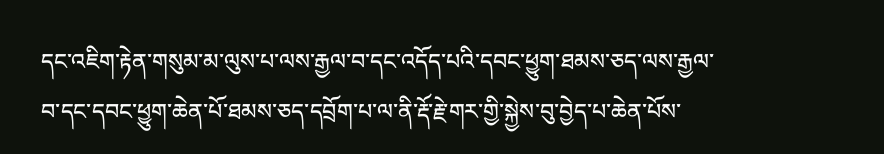དང་འཇིག་རྟེན་གསུམ་མ་ལུས་པ་ལས་རྒྱལ་བ་དང་འདོད་པའི་དབང་ཕྱུག་ཐམས་ཅད་ལས་རྒྱལ་བ་དང་དབང་ཕྱུག་ཆེན་པོ་ཐམས་ཅད་དབྲོག་པ་ལ་ནི་རྡོ་རྗེ་གར་གྱི་སྐྱེས་བུ་བྱེད་པ་ཆེན་པོས་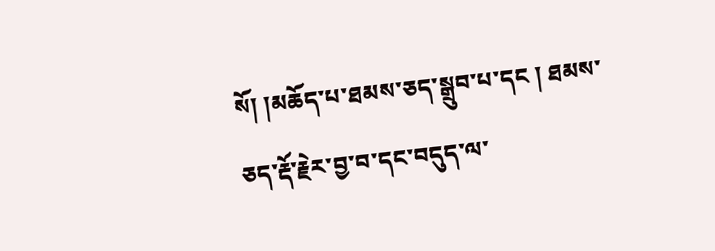སོ། །མཆོད་པ་ཐམས་ཅད་སྒྲུབ་པ་དང ། ཐམས་ཅད་རྡོ་རྗེར་བྱ་བ་དང་བདུད་ལ་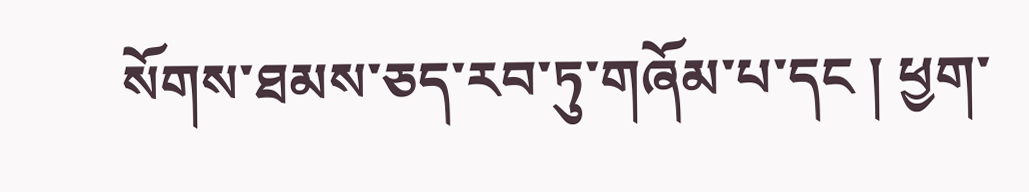སོགས་ཐམས་ཅད་རབ་ཏུ་གཞོམ་པ་དང ། ཕྱག་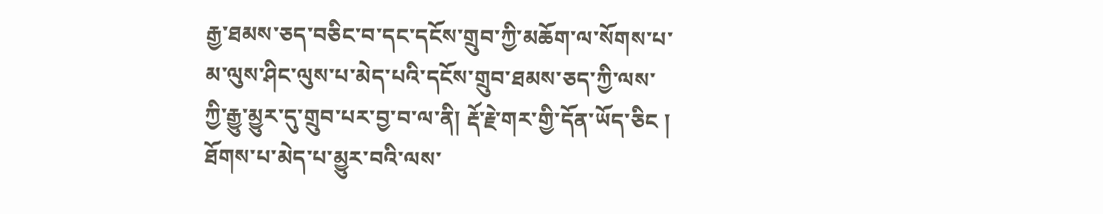རྒྱ་ཐམས་ཅད་བཅིང་བ་དང་དངོས་གྲུབ་ཀྱི་མཆོག་ལ་སོགས་པ་མ་ལུས་ཤིང་ལུས་པ་མེད་པའི་དངོས་གྲུབ་ཐམས་ཅད་ཀྱི་ལས་ཀྱི་རྒྱུ་མྱུར་དུ་གྲུབ་པར་བྱ་བ་ལ་ནི། རྡོ་རྗེ་གར་གྱི་དོན་ཡོད་ཅིང ། ཐོགས་པ་མེད་པ་མྱུར་བའི་ལས་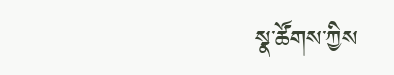སྣ་ཚོགས་ཀྱིས